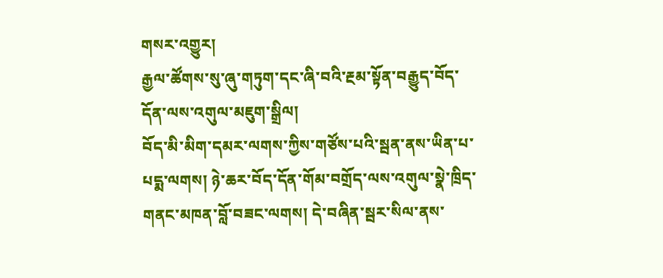གསར་འགྱུར།
རྒྱལ་ཚོགས་སུ་ཞུ་གཏུག་དང་ཞི་བའི་རྔམ་སྟོན་བརྒྱུད་བོད་དོན་ལས་འགུལ་མཇུག་སྒྲིལ།
བོད་མི་མིག་དམར་ལགས་ཀྱིས་གཙོས་པའི་སྦན་ནས་ཡིན་པ་པདྨ་ལགས། ཉེ་ཆར་བོད་དོན་གོམ་བགྲོད་ལས་འགུལ་སྣེ་ཁྲིད་གནང་མཁན་བློ་བཟང་ལགས། དེ་བཞིན་སྦར་སིལ་ནས་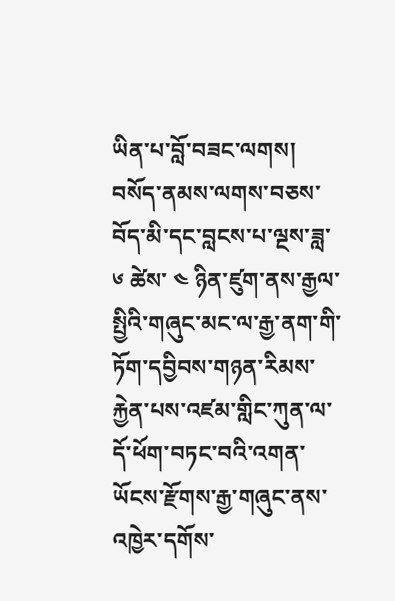ཡིན་པ་བློ་བཟང་ལགས། བསོད་ནམས་ལགས་བཅས་བོད་མི་དང་བླངས་པ་ལྔས་ཟླ་ ༦ ཚེས་ ༤ ཉིན་ཛུག་ནས་རྒྱལ་སྤྱིའི་གཞུང་མང་ལ་རྒྱ་ནག་གི་ཏོག་དབྱིབས་གཉན་རིམས་རྐྱེན་པས་འཛམ་གླིང་ཀུན་ལ་དོ་ཕོག་བཏང་བའི་འགན་ཡོངས་རྫོགས་རྒྱ་གཞུང་ནས་འཁྱེར་དགོས་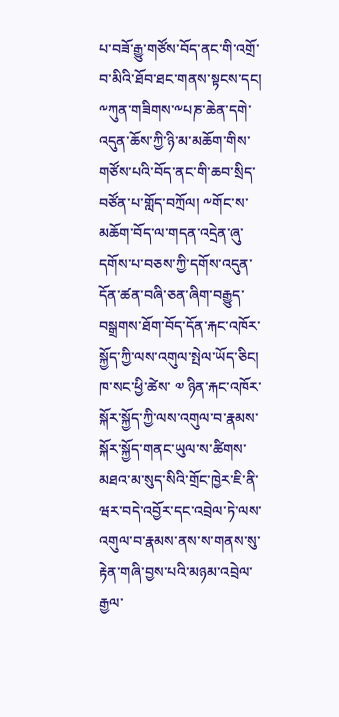པ་བཟོ་རྒྱུ་གཙོས་བོད་ནང་གི་འགྲོ་བ་མིའི་ཐོབ་ཐང་གནས་སྟངས་དང། ༸ཀུན་གཟིགས་༸པཎ་ཆེན་དགེ་འདུན་ཆོས་ཀྱི་ཉི་མ་མཆོག་གིས་གཙོས་པའི་བོད་ནང་གི་ཆབ་སྲིད་བཙོན་པ་གློད་བཀྲོལ། ༸གོང་ས་མཆོག་བོད་ལ་གདན་འདྲེན་ཞུ་དགོས་པ་བཅས་ཀྱི་དགོས་འདུན་དོན་ཚན་བཞི་ཅན་ཞིག་བརྒྱུད་བསྒྲགས་ཐོག་བོད་དོན་རྐང་འཁོར་སྐྱོད་ཀྱི་ལས་འགུལ་སྤེལ་ཡོད་ཅིང། ཁ་སང་ཕྱི་ཚེས་ ༧ ཉིན་རྐང་འཁོར་སྐོར་སྐྱོད་ཀྱི་ལས་འགུལ་བ་རྣམས་སྐོར་སྐྱོད་གནང་ཡུལ་ས་ཚིགས་མཐའ་མ་སུད་སིའི་གྲོང་ཁྱེར་ཇི་ནི་ཝར་བདེ་འབྱོར་དང་འབྲེལ་ཏེ་ལས་འགུལ་བ་རྣམས་ནས་ས་གནས་སུ་རྟེན་གཞི་བྱས་པའི་མཉམ་འབྲེལ་རྒྱལ་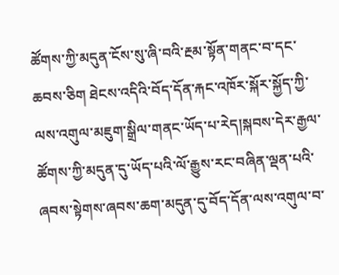ཚོགས་ཀྱི་མདུན་ངོས་སུ་ཞི་བའི་རྔམ་སྟོན་གནང་བ་དང་ཆབས་ཅིག ཐེངས་འདིའི་བོད་དོན་རྐང་འཁོར་སྐོར་སྐྱོད་ཀྱི་ལས་འགུལ་མཇུག་སྒྲིལ་གནང་ཡོད་པ་རེད།སྐབས་དེར་རྒྱལ་ཚོགས་ཀྱི་མདུན་དུ་ཡོད་པའི་ལོ་རྒྱུས་རང་བཞིན་ལྡན་པའི་ཞབས་སྟེགས་ཞབས་ཆག་མདུན་དུ་བོད་དོན་ལས་འགུལ་བ་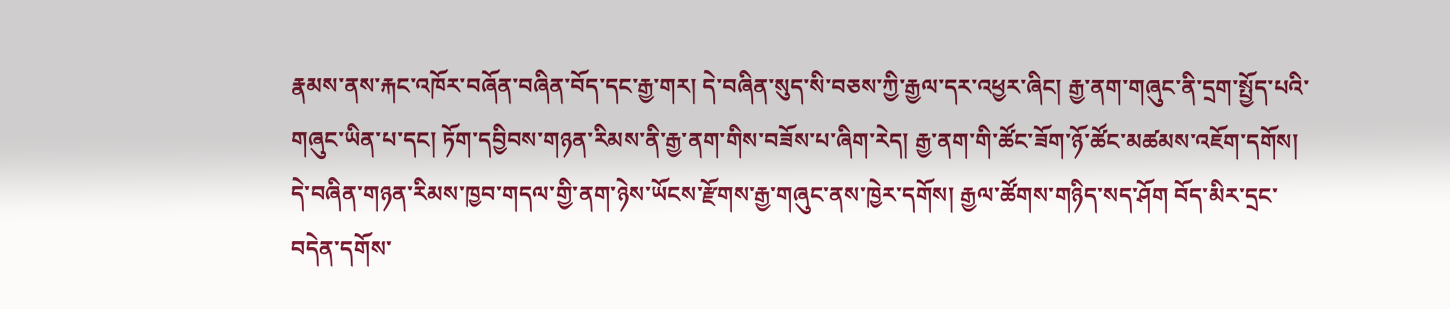རྣམས་ནས་རྐང་འཁོར་བཞོན་བཞིན་བོད་དང་རྒྱ་གར། དེ་བཞིན་སུད་སི་བཅས་ཀྱི་རྒྱལ་དར་འཕྱར་ཞིང། རྒྱ་ནག་གཞུང་ནི་དྲག་སྤྱོད་པའི་གཞུང་ཡིན་པ་དང། ཏོག་དབྱིབས་གཉན་རིམས་ནི་རྒྱ་ནག་གིས་བཟོས་པ་ཞིག་རེད། རྒྱ་ནག་གི་ཚོང་ཟོག་ཉོ་ཚོང་མཚམས་འཇོག་དགོས། དེ་བཞིན་གཉན་རིམས་ཁྱབ་གདལ་གྱི་ནག་ཉེས་ཡོངས་རྫོགས་རྒྱ་གཞུང་ནས་ཁྱེར་དགོས། རྒྱལ་ཚོགས་གཉིད་སད་ཤོག བོད་མིར་དྲང་བདེན་དགོས་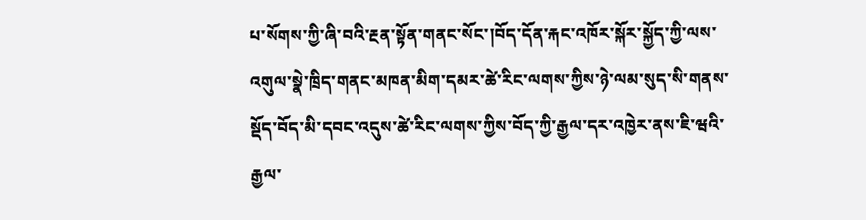པ་སོགས་ཀྱི་ཞི་བའི་རྔན་སྟོན་གནང་སོང་།བོད་དོན་རྐང་འཁོར་སྐོར་སྐྱོད་ཀྱི་ལས་འགུལ་སྣེ་ཁྲིད་གནང་མཁན་མིག་དམར་ཚེ་རིང་ལགས་ཀྱིས་ཉེ་ལམ་སུད་སི་གནས་སྡོད་བོད་མི་དབང་འདུས་ཚེ་རིང་ལགས་ཀྱིས་བོད་ཀྱི་རྒྱལ་དར་འཁྱེར་ནས་ཇི་ཝའི་རྒྱལ་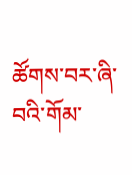ཚོགས་བར་ཞི་བའི་གོམ་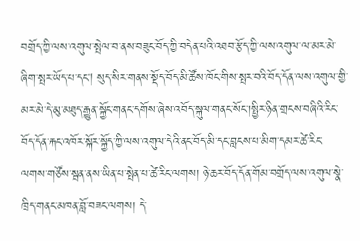བགྲོད་ཀྱི་ལས་འགུལ་སྤེལ་བ་ནས་བཟུང་བོད་ཀྱི་བདེན་པའི་འཐབ་རྩོད་ཀྱི་ལས་འགུལ་ལ་མར་མེ་ཞིག་སྤར་ཡོད་པ་དང། སུད་སིར་གནས་སྡོད་བོད་མི་ཚོས་ཁོང་གིས་སྤར་བའི་བོད་དོན་ལས་འགུལ་གྱི་མར་མེ་དེ་མུ་མཐུད་རྒྱུན་སྐྱོང་གནང་དགོས་ཞེས་འབོད་སྐུལ་གནང་སོང་།སྤྱིར་ཉིན་གྲངས་བཞིའི་རིང་བོད་དོན་རྐང་འཁོར་སྐོར་སྐྱོད་ཀྱི་ལས་འགུལ་དེའི་ནང་བོད་མི་དང་བླངས་པ་མིག་དམར་ཚེ་རིང་ལགས་གཙོས་སྦན་ནས་ཡིན་པ་སྤེན་པ་ཚེ་རིང་ལགས། ཉེ་ཆར་བོད་དོན་གོམ་བགྲོད་ལས་འགུལ་སྣེ་ཁྲིད་གནང་མཁན་བློ་བཟང་ལགས། དེ་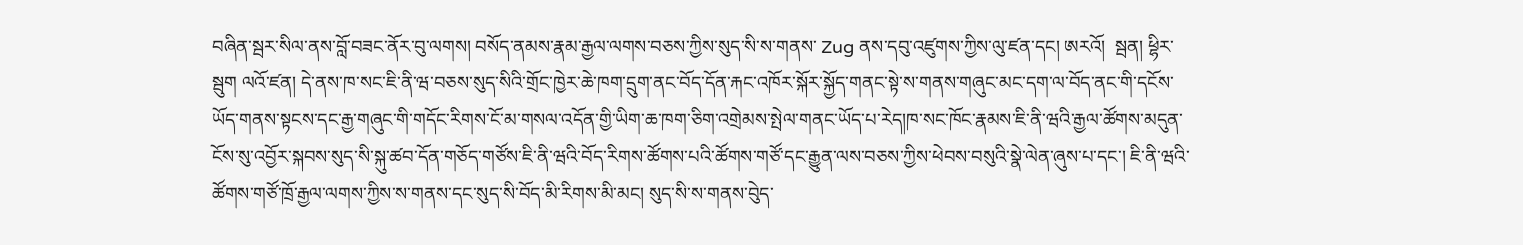བཞིན་སྦར་སིལ་ནས་བློ་བཟང་ནོར་བུ་ལགས། བསོད་ནམས་རྣམ་རྒྱལ་ལགས་བཅས་ཀྱིས་སུད་སི་ས་གནས་ Zug ནས་དབུ་འཛུགས་ཀྱིས་ལུ་ཛན་དང། ཨརའོ།  སྦན། ཕྷིར་སྦུག ལའོ་ཛན། དེ་ནས་ཁ་སང་ཇི་ནི་ཝ་བཅས་སུད་སིའི་གྲོང་ཁྱེར་ཆེ་ཁག་དྲུག་ནང་བོད་དོན་རྐང་འཁོར་སྐོར་སྐྱོད་གནང་སྟེ་ས་གནས་གཞུང་མང་དག་ལ་བོད་ནང་གི་དངོས་ཡོད་གནས་སྟངས་དང་རྒྱ་གཞུང་གི་གདོང་རིགས་ངོ་མ་གསལ་འདོན་གྱི་ཡིག་ཆ་ཁག་ཅིག་འགྲེམས་སྤེལ་གནང་ཡོད་པ་རེད།ཁ་སང་ཁོང་རྣམས་ཇི་ནི་ཝའི་རྒྱལ་ཚོགས་མདུན་ངོས་སུ་འབྱོར་སྐབས་སུད་སི་སྐུ་ཚབ་དོན་གཅོད་གཙོས་ཇི་ནི་ཝའི་བོད་རིགས་ཚོགས་པའི་ཚོགས་གཙོ་དང་རྒྱུན་ལས་བཅས་ཀྱིས་ཕེབས་བསུའི་སྣེ་ལེན་ཞུས་པ་དང་། ཇི་ནི་ཝའི་ཚོགས་གཙོ་ཁྲོ་རྒྱལ་ལགས་ཀྱིས་ས་གནས་དང་སུད་སི་བོད་མི་རིགས་མི་མང། སུད་སི་ས་གནས་བེུད་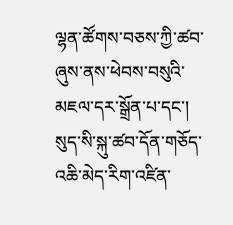ལྷན་ཚོགས་བཅས་ཀྱི་ཚབ་ཞུས་ནས་ཕེབས་བསུའི་མཇལ་དར་སྒྲོན་པ་དང་། སུད་སི་སྐུ་ཚབ་དོན་གཅོད་འཆི་མེད་རིག་འཛིན་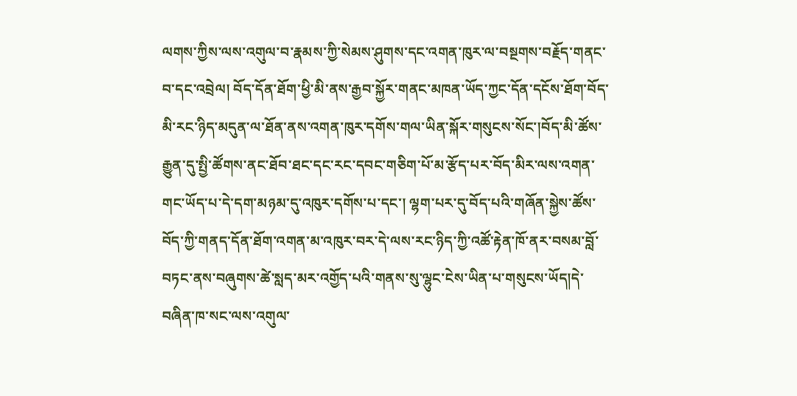ལགས་ཀྱིས་ལས་འགུལ་བ་རྣམས་ཀྱི་སེམས་ཤུགས་དང་འགན་ཁུར་ལ་བསྔགས་བརྗོད་གནང་བ་དང་འབྲེལ། བོད་དོན་ཐོག་ཕྱི་མི་ནས་རྒྱབ་སྐྱོར་གནང་མཁན་ཡོད་ཀྱང་དོན་དངོས་ཐོག་བོད་མི་རང་ཉིད་མདུན་ལ་ཐོན་ནས་འགན་ཁུར་དགོས་གལ་ཡིན་སྐོར་གསུངས་སོང་།བོད་མི་ཚོས་རྒྱུན་དུ་སྤྱི་ཚོགས་ནང་ཐོབ་ཐང་དང་རང་དབང་གཅིག་པོ་མ་རྩོད་པར་བོད་མིར་ལས་འགན་གང་ཡོད་པ་དེ་དག་མཉམ་དུ་འཁུར་དགོས་པ་དང་། ལྷག་པར་དུ་བོད་པའི་གཞོན་སྐྱེས་ཚོས་བོད་ཀྱི་གནད་དོན་ཐོག་འགན་མ་འཁུར་བར་དེ་ལས་རང་ཉིད་ཀྱི་འཚོ་རྟེན་ཁོ་ནར་བསམ་བློ་བཏང་ནས་བཞུགས་ཚེ་སླད་མར་འགྱོད་པའི་གནས་སུ་ལྷུང་ངེས་ཡིན་པ་གསུངས་ཡོད།དེ་བཞིན་ཁ་སང་ལས་འགུལ་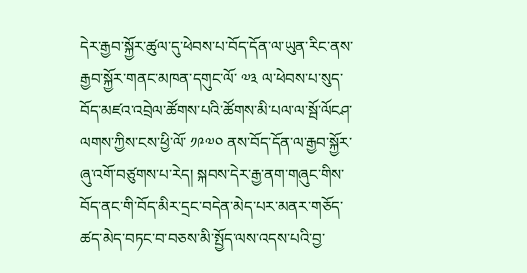དེར་རྒྱབ་སྐྱོར་ཚུལ་དུ་ཕེབས་པ་བོད་དོན་ལ་ཡུན་རིང་ནས་རྒྱབ་སྐྱོར་གནང་མཁན་དགུང་ལོ་ ༧༣ ལ་ཕེབས་པ་སུད་བོད་མཛའ་འབྲེལ་ཚོགས་པའི་ཚོགས་མི་པལ་ལ་སྦོ་ལོངཤ་ལགས་ཀྱིས་ངས་ཕྱི་ལོ་ ༡༩༧༠ ནས་བོད་དོན་ལ་རྒྱབ་སྐྱོར་ཞུ་འགོ་བཙུགས་པ་རེད། སྐབས་དེར་རྒྱ་ནག་གཞུང་གིས་བོད་ནང་གི་བོད་མིར་དྲང་བདེན་མེད་པར་མནར་གཅོད་ཚད་མེད་བཏང་བ་བཅས་མི་སྤྱོད་ལས་འདས་པའི་བྱ་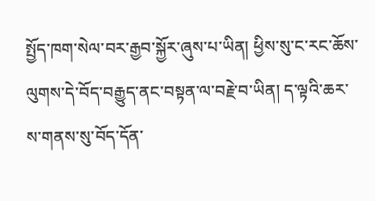སྤྱོད་ཁག་སེལ་བར་རྒྱབ་སྐྱོར་ཞུས་པ་ཡིན། ཕྱིས་སུ་ང་རང་ཆོས་ལུགས་དེ་བོད་བརྒྱུད་ནང་བསྟན་ལ་བརྗེ་བ་ཡིན། ད་ལྟའི་ཆར་ས་གནས་སུ་བོད་དོན་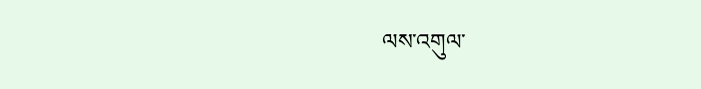ལས་འགུལ་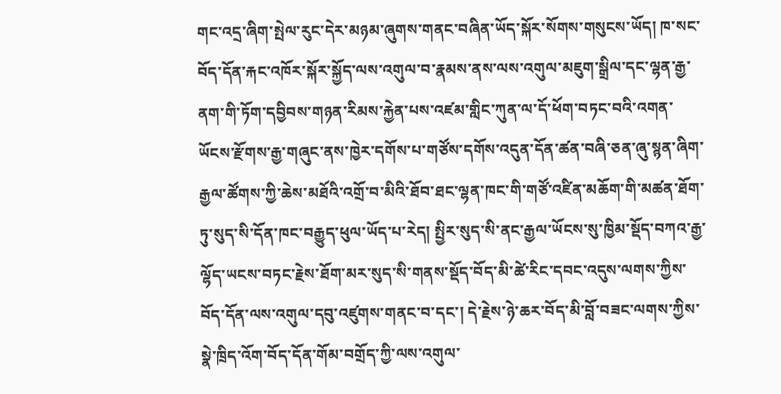གང་འདྲ་ཞིག་སྤེལ་རུང་དེར་མཉམ་ཞུགས་གནང་བཞིན་ཡོད་སྐོར་སོགས་གསུངས་ཡོད། ཁ་སང་བོད་དོན་རྐང་འཁོར་སྐོར་སྐྱོད་ལས་འགུལ་བ་རྣམས་ནས་ལས་འགུལ་མཇུག་སྒྲིལ་དང་ལྷན་རྒྱ་ནག་གི་ཏོག་དབྱིབས་གཉན་རིམས་རྐྱེན་པས་འཛམ་གླིང་ཀུན་ལ་དོ་ཕོག་བཏང་བའི་འགན་ཡོངས་རྫོགས་རྒྱ་གཞུང་ནས་ཁྱེར་དགོས་པ་གཙོས་དགོས་འདུན་དོན་ཚན་བཞི་ཅན་ཞུ་སྙན་ཞིག་རྒྱལ་ཚོགས་ཀྱི་ཆེས་མཐོའི་འགྲོ་བ་མིའི་ཐོབ་ཐང་ལྷན་ཁང་གི་གཙོ་འཛིན་མཆོག་གི་མཚན་ཐོག་ཏུ་སུད་སི་དོན་ཁང་བརྒྱུད་ཕུལ་ཡོད་པ་རེད། སྤྱིར་སུད་སི་ནང་རྒྱལ་ཡོངས་སུ་ཁྱིམ་སྡོད་བཀའ་རྒྱ་ལྷོད་ཡངས་བཏང་རྗེས་ཐོག་མར་སུད་སི་གནས་སྡོད་བོད་མི་ཚེ་རིང་དབང་འདུས་ལགས་ཀྱིས་བོད་དོན་ལས་འགུལ་དབུ་འཛུགས་གནང་བ་དང་། དེ་རྗེས་ཉེ་ཆར་བོད་མི་བློ་བཟང་ལགས་ཀྱིས་སྣེ་ཁྲིད་འོག་བོད་དོན་གོམ་བགྲོད་ཀྱི་ལས་འགུལ་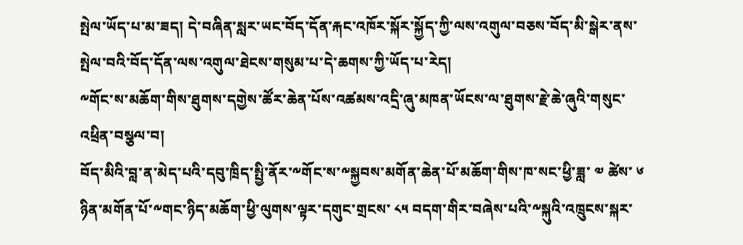སྤེལ་ཡོད་པ་མ་ཟད། དེ་བཞིན་སླར་ཡང་བོད་དོན་རྐང་འཁོར་སྐོར་སྐྱོད་ཀྱི་ལས་འགུལ་བཅས་བོད་མི་སྒེར་ནས་སྤེལ་བའི་བོད་དོན་ལས་འགུལ་ཐེངས་གསུམ་པ་དེ་ཆགས་ཀྱི་ཡོད་པ་རེད།
༸གོང་ས་མཆོག་གིས་ཐུགས་དགྱེས་ཚོར་ཆེན་པོས་འཚམས་འདྲི་ཞུ་མཁན་ཡོངས་ལ་ཐུགས་རྗེ་ཆེ་ཞུའི་གསུང་འཕྲིན་བསྩལ་བ།
བོད་མིའི་བླ་ན་མེད་པའི་དབུ་ཁྲིད་སྤྱི་ནོར་༸གོང་ས་༸སྐྱབས་མགོན་ཆེན་པོ་མཆོག་གིས་ཁ་སང་ཕྱི་ཟླ་ ༧ ཚེས་ ༦ ཉིན་མགོན་པོ་༸གང་ཉིད་མཆོག་ཕྱི་ལུགས་ལྟར་དགུང་གྲངས་ ༨༥ བདག་གིར་བཞེས་པའི་༸སྐུའི་འཁྲུངས་སྐར་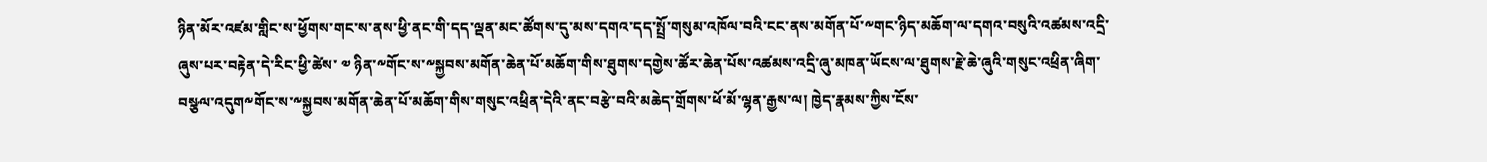ཉིན་མོར་འཛམ་གླིང་ས་ཕྱོགས་གང་ས་ནས་ཕྱི་ནང་གི་དད་ལྡན་མང་ཚོགས་དུ་མས་དགའ་དད་སྤྲོ་གསུམ་འཁོལ་བའི་ངང་ནས་མགོན་པོ་༸གང་ཉིད་མཆོག་ལ་དགའ་བསུའི་འཚམས་འདྲི་ཞུས་པར་བརྟེན་དེ་རིང་ཕྱི་ཚེས་ ༧ ཉིན་༸གོང་ས་༸སྐྱབས་མགོན་ཆེན་པོ་མཆོག་གིས་ཐུགས་དགྱེས་ཚོར་ཆེན་པོས་འཚམས་འདྲི་ཞུ་མཁན་ཡོངས་ལ་ཐུགས་རྗེ་ཆེ་ཞུའི་གསུང་འཕྲིན་ཞིག་བསྩལ་འདུག༸གོང་ས་༸སྐྱབས་མགོན་ཆེན་པོ་མཆོག་གིས་གསུང་འཕྲིན་དེའི་ནང་བརྩེ་བའི་མཆེད་གྲོགས་ཕོ་མོ་ལྷན་རྒྱས་ལ། ཁྱེད་རྣམས་ཀྱིས་ངོས་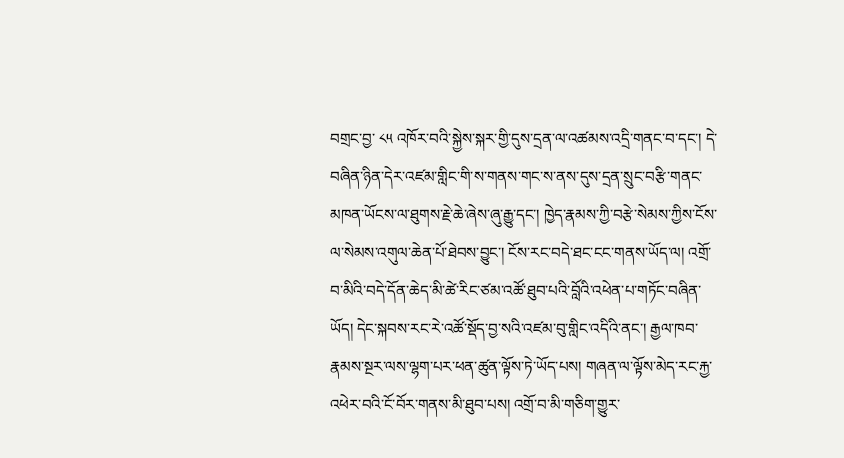བགྲང་བྱ་ ༨༥ འཁོར་བའི་སྐྱེས་སྐར་གྱི་དུས་དྲན་ལ་འཚམས་འདྲི་གནང་བ་དང་། དེ་བཞིན་ཉིན་དེར་འཛམ་གླིང་གི་ས་གནས་གང་ས་ནས་དུས་དྲན་སྲུང་བརྩི་གནང་མཁན་ཡོངས་ལ་ཐུགས་རྗེ་ཆེ་ཞེས་ཞུ་རྒྱུ་དང་། ཁྱེད་རྣམས་ཀྱི་བརྩེ་སེམས་ཀྱིས་ངོས་ལ་སེམས་འགུལ་ཆེན་པོ་ཐེབས་བྱུང་། ངོས་རང་བདེ་ཐང་ངང་གནས་ཡོད་ལ། འགྲོ་བ་མིའི་བདེ་དོན་ཆེད་མི་ཚེ་རིང་ཙམ་འཚོ་ཐུབ་པའི་བློའི་འཕེན་པ་གཏོང་བཞིན་ཡོད། དེང་སྐབས་རང་རེ་འཚོ་སྡོད་བྱ་སའི་འཛམ་བུ་གླིང་འདིའི་ནང་། རྒྱལ་ཁབ་རྣམས་སྔར་ལས་ལྷག་པར་ཕན་ཚུན་ལྟོས་ཏེ་ཡོད་པས། གཞན་ལ་ལྟོས་མེད་རང་རྐྱ་འཕེར་བའི་ངོ་བོར་གནས་མི་ཐུབ་པས། འགྲོ་བ་མི་གཅིག་གྱུར་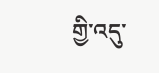གྱི་འདུ་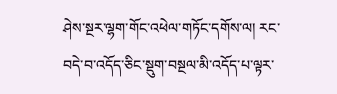ཤེས་སྔར་ལྷག་གོང་འཕེལ་གཏོང་དགོས་ལ། རང་བདེ་བ་འདོད་ཅིང་སྡུག་བསྔལ་མི་འདོད་པ་ལྟར་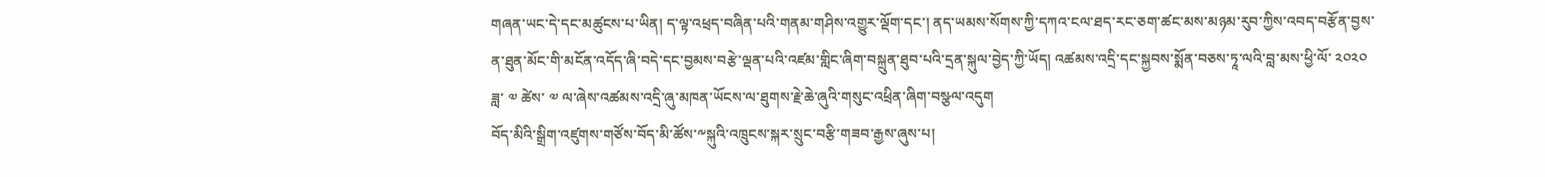གཞན་ཡང་དེ་དང་མཚུངས་པ་ཡིན། ད་ལྟ་འཕྲད་བཞིན་པའི་གནམ་གཤིས་འགྱུར་ལྡོག་དང་། ནད་ཡམས་སོགས་ཀྱི་དཀའ་ངལ་ཐད་རང་ཅག་ཚང་མས་མཉམ་རུབ་ཀྱིས་འབད་བརྩོན་བྱས་ན་ཐུན་མོང་གི་མངོན་འདོད་ཞི་བདེ་དང་བྱམས་བརྩེ་ལྡན་པའི་འཛམ་གླིང་ཞིག་བསྐྲུན་ཐུབ་པའི་དྲན་སྐུལ་བྱེད་ཀྱི་ཡོད། འཚམས་འདྲི་དང་སྐྱབས་སྨོན་བཅས་ཏཱ་ལའི་བླ་མས་ཕྱི་ལོ་ ༢༠༢༠ ཟླ་ ༧ ཚེས་ ༧ ལ་ཞེས་འཚམས་འདྲི་ཞུ་མཁན་ཡོངས་ལ་ཐུགས་རྗེ་ཆེ་ཞུའི་གསུང་འཕྲིན་ཞིག་བསྩལ་འདུག
བོད་མིའི་སྒྲིག་འཛུགས་གཙོས་བོད་མི་ཚོས་༸སྐུའི་འཁྲུངས་སྐར་སྲུང་བརྩི་གཟབ་རྒྱས་ཞུས་པ།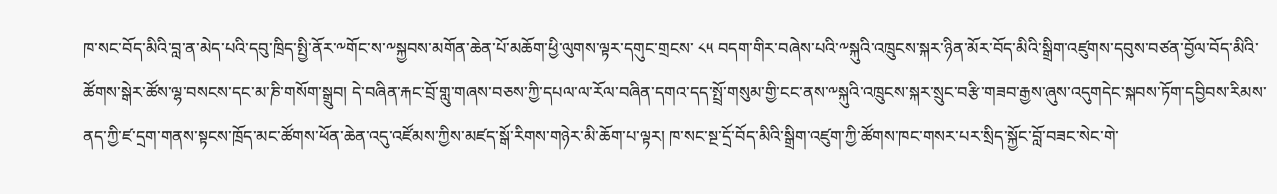ཁ་སང་བོད་མིའི་བླ་ན་མེད་པའི་དབུ་ཁྲིད་སྤྱི་ནོར་༸གོང་ས་༸སྐྱབས་མགོན་ཆེན་པོ་མཆོག་ཕྱི་ལུགས་ལྟར་དགུང་གྲངས་ ༨༥ བདག་གིར་བཞེས་པའི་༸སྐུའི་འཁྲུངས་སྐར་ཉིན་མོར་བོད་མིའི་སྒྲིག་འཛུགས་དབུས་བཙན་བྱོལ་བོད་མིའི་ཚོགས་སྒེར་ཚོས་ལྷ་བསངས་དང་མ་ཎི་གསོག་སྒྲུབ། དེ་བཞིན་རྐང་བྲོ་གླུ་གཞས་བཅས་ཀྱི་དཔལ་ལ་རོལ་བཞིན་དགའ་དད་སྤྲོ་གསུམ་གྱི་ངང་ནས་༸སྐུའི་འཁྲུངས་སྐར་སྲུང་བརྩི་གཟབ་རྒྱས་ཞུས་འདུགདེང་སྐབས་ཏོག་དབྱིབས་རིམས་ནད་ཀྱི་ཛ་དྲག་གནས་སྟངས་ཁྲོད་མང་ཚོགས་ཕོན་ཆེན་འདུ་འཛོམས་ཀྱིས་མཛད་སྒོ་རིགས་གཉེར་མི་ཆོག་པ་ལྟར། ཁ་སང་སྔ་དྲོ་བོད་མིའི་སྒྲིག་འཛུག་ཀྱི་ཚོགས་ཁང་གསར་པར་སྲིད་སྐྱོང་བློ་བཟང་སེང་གེ་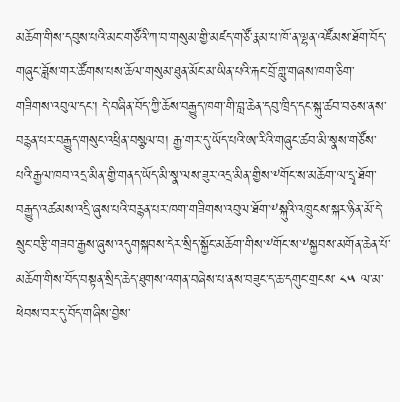མཆོག་གིས་དབུས་པའི་མང་གཙོའི་ཀ་བ་གསུམ་གྱི་མཛད་གཙོ་རྣམ་པ་ཁོ་ན་ལྷན་འཛོམས་ཐོག་བོད་གཞུང་ཟློས་གར་ཚོགས་པས་ཆོལ་གསུམ་ཐུན་མོང་མ་ཡིན་པའི་རྐང་བྲོ་གླུ་གཞས་ཁག་ཅིག་གཟིགས་འབུལ་དང་། དེ་བཞིན་བོད་ཀྱི་ཆོས་བརྒྱུད་ཁག་གི་བླ་ཆེན་དབུ་ཁྲིད་དང་སྐུ་ཚབ་བཅས་ནས་བརྙན་པར་བརྒྱུད་གསུང་འཕྲིན་བསྩལ་བ། རྒྱ་གར་དུ་ཡོད་པའི་ཨ་རིའི་གཞུང་ཚབ་མི་སྣས་གཙོས་པའི་རྒྱལ་ཁབ་འདྲ་མིན་གྱི་གནད་ཡོད་མི་སྣ་ལས་ཟུར་འདྲ་མིན་གྱིས་༸གོང་ས་མཆོག་ལ་དྲྭ་ཐོག་བརྒྱུད་འཚམས་འདྲི་ཞུས་པའི་བརྙན་པར་ཁག་གཟིགས་འབུལ་ཐོག་༸སྐུའི་འཁྲུངས་སྐར་ཉིན་མོ་དེ་སྲུང་བརྩི་གཟབ་རྒྱས་ཞུས་འདུགསྐབས་དེར་སྲིད་སྐྱོང་མཆོག་གིས་༸གོང་ས་༸སྐྱབས་མགོན་ཆེན་པོ་མཆོག་གིས་བོད་བསྟན་སྲིད་ཆེད་ཐུགས་འགན་བཞེས་པ་ནས་བཟུང་ད་ཆ་དགུང་གྲངས་ ༨༥ ལ་མ་ཕེབས་བར་དུ་བོད་གཞིས་བྱེས་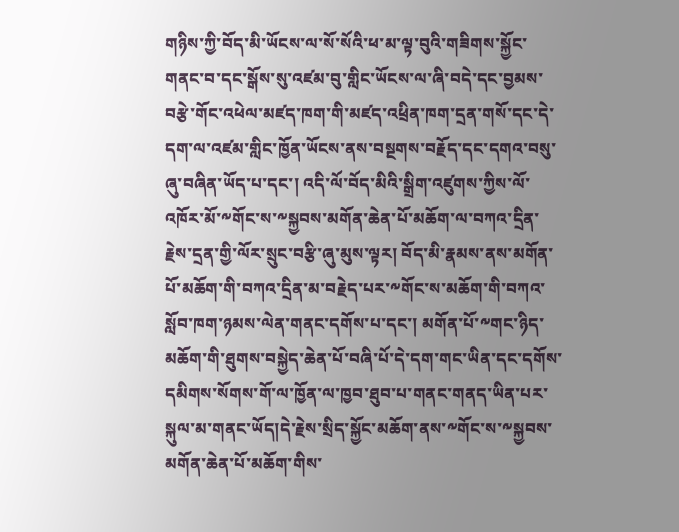གཉིས་ཀྱི་བོད་མི་ཡོངས་ལ་སོ་སོའི་ཕ་མ་ལྟ་བུའི་གཟིགས་སྐྱོང་གནང་བ་དང་སྒོས་སུ་འཛམ་བུ་གླིང་ཡོངས་ལ་ཞི་བདེ་དང་བྱམས་བརྩེ་གོང་འཕེལ་མཛད་ཁག་གི་མཛད་འཕྲིན་ཁག་དྲན་གསོ་དང་དེ་དག་ལ་འཛམ་གླིང་ཁྱོན་ཡོངས་ནས་བསྔགས་བརྗོད་དང་དགའ་བསུ་ཞུ་བཞིན་ཡོད་པ་དང་། འདི་ལོ་བོད་མིའི་སྒྲིག་འཛུགས་ཀྱིས་ལོ་འཁོར་མོ་༸གོང་ས་༸སྐྱབས་མགོན་ཆེན་པོ་མཆོག་ལ་བཀའ་དྲིན་རྗེས་དྲན་གྱི་ལོར་སྲུང་བརྩི་ཞུ་མུས་ལྟར། བོད་མི་རྣམས་ནས་མགོན་པོ་མཆོག་གི་བཀའ་དྲིན་མ་བརྗེད་པར་༸གོང་ས་མཆོག་གི་བཀའ་སློབ་ཁག་ཉམས་ལེན་གནང་དགོས་པ་དང་། མགོན་པོ་༸གང་ཉིད་མཆོག་གི་ཐུགས་བསྐྱེད་ཆེན་པོ་བཞི་པོ་དེ་དག་གང་ཡིན་དང་དགོས་དམིགས་སོགས་གོ་ལ་ཁྱོན་ལ་ཁྱབ་ཐུབ་པ་གནང་གནད་ཡིན་པར་སྐུལ་མ་གནང་ཡོད།དེ་རྗེས་སྲིད་སྐྱོང་མཆོག་ནས་༸གོང་ས་༸སྐྱབས་མགོན་ཆེན་པོ་མཆོག་གིས་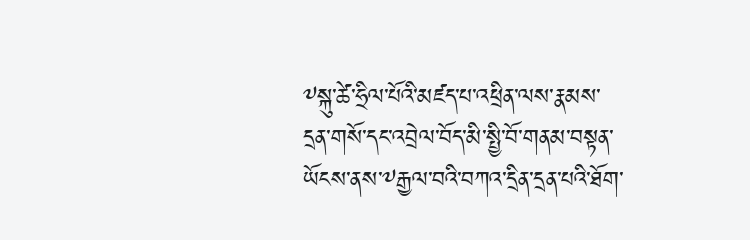༸སྐུ་ཚེ་ཧྲིལ་པོའི་མཛད་པ་འཕྲིན་ལས་རྣམས་དྲན་གསོ་དང་འབྲེལ་བོད་མི་སྤྱི་བོ་གནམ་བསྟན་ཡོངས་ནས་༸རྒྱལ་བའི་བཀའ་དྲིན་དྲན་པའི་ཐོག་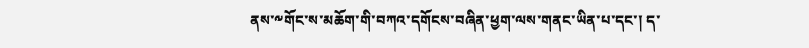ནས་༸གོང་ས་མཆོག་གི་བཀའ་དགོངས་བཞིན་ཕྱག་ལས་གནང་ཡིན་པ་དང་། ད་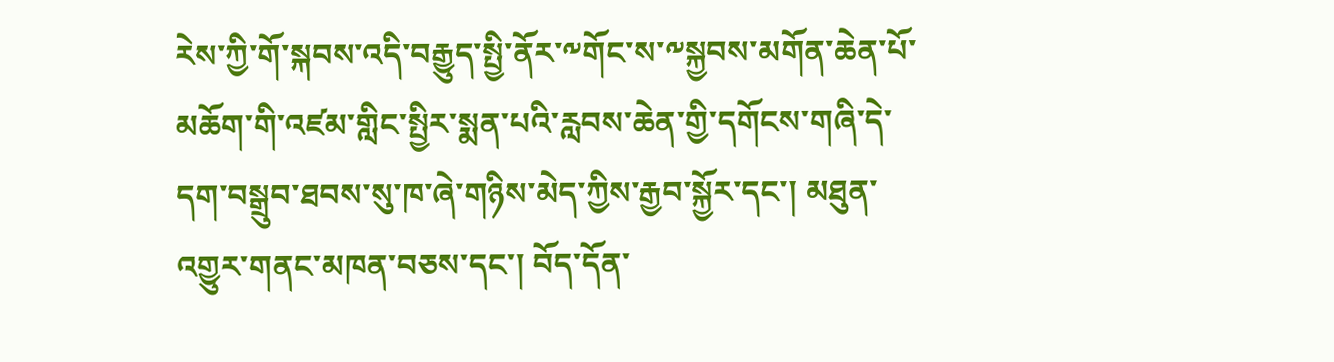རེས་ཀྱི་གོ་སྐབས་འདི་བརྒྱུད་སྤྱི་ནོར་༸གོང་ས་༸སྐྱབས་མགོན་ཆེན་པོ་མཆོག་གི་འཛམ་གླིང་སྤྱིར་སྨན་པའི་རླབས་ཆེན་གྱི་དགོངས་གཞི་དེ་དག་བསྒྲུབ་ཐབས་སུ་ཁ་ཞེ་གཉིས་མེད་ཀྱིས་རྒྱབ་སྐྱོར་དང་། མཐུན་འགྱུར་གནང་མཁན་བཅས་དང་། བོད་དོན་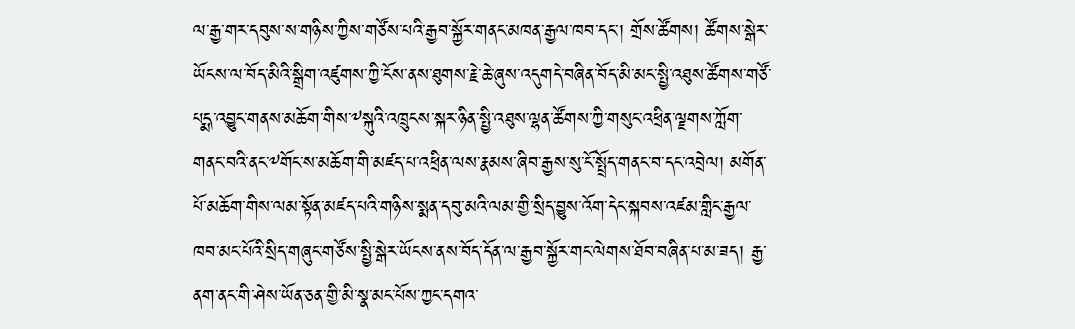ལ་རྒྱ་གར་དབུས་ས་གཉིས་ཀྱིས་གཙོས་པའི་རྒྱབ་སྐྱོར་གནང་མཁན་རྒྱལ་ཁབ་དང་། གྲོས་ཚོགས། ཚོགས་སྒེར་ཡོངས་ལ་བོད་མིའི་སྒྲིག་འཛུགས་ཀྱི་ངོས་ནས་ཐུགས་རྗེ་ཆེ་ཞུས་འདུགདེ་བཞིན་བོད་མི་མང་སྤྱི་འཐུས་ཚོགས་གཙོ་པདྨ་འབྱུང་གནས་མཆོག་གིས་༸སྐུའི་འཁྲུངས་སྐར་ཉིན་སྤྱི་འཐུས་ལྷན་ཚོགས་ཀྱི་གསུང་འཕྲིན་ལྗགས་ཀློག་གནང་བའི་ནང་༸གོང་ས་མཆོག་གི་མཛད་པ་འཕྲིན་ལས་རྣམས་ཞིབ་རྒྱས་སུ་ངོ་སྤྲོད་གནང་བ་དང་འབྲེལ། མགོན་པོ་མཆོག་གིས་ལམ་སྟོན་མཛད་པའི་གཉིས་སྨན་དབུ་མའི་ལམ་གྱི་སྲིད་བྱུས་འོག་དེང་སྐབས་འཛམ་གླིང་རྒྱལ་ཁབ་མང་པོའི་སྲིད་གཞུང་གཙོས་སྤྱི་སྒེར་ཡོངས་ནས་བོད་དོན་ལ་རྒྱབ་སྐྱོར་གང་ལེགས་ཐོབ་བཞིན་པ་མ་ཟད། རྒྱ་ནག་ནང་གི་ཤེས་ཡོན་ཅན་གྱི་མི་སྣ་མང་པོས་ཀྱང་དགའ་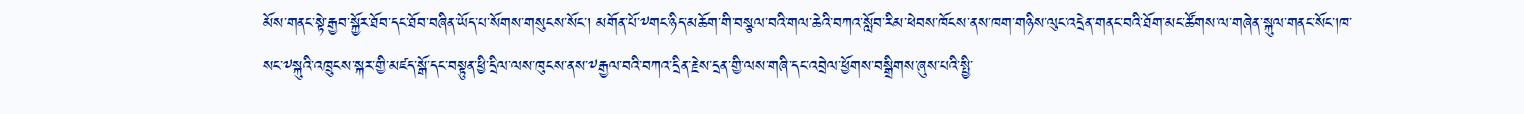མོས་གནང་སྟེ་རྒྱབ་སྐྱོར་ཐོབ་དང་ཐོབ་བཞིན་ཡོད་པ་སོགས་གསུངས་སོང་། མགོན་པོ་༸གང་ཉིད་མཆོག་གི་བསྩལ་བའི་གལ་ཆེའི་བཀའ་སློབ་རིམ་ཕེབས་ཁོངས་ནས་ཁག་གཉིས་ལུང་འདྲེན་གནང་བའི་ཐོག་མང་ཚོགས་ལ་གཞེན་སྐུལ་གནང་སོང་།ཁ་སང་༸སྐུའི་འཁྲུངས་སྐར་གྱི་མཛད་སྒོ་དང་བསྟུན་ཕྱི་དྲིལ་ལས་ཁུངས་ནས་༸རྒྱལ་བའི་བཀའ་དྲིན་རྗེས་དྲན་གྱི་ལས་གཞི་དང་འབྲེལ་ཕྱོགས་བསྒྲིགས་ཞུས་པའི་སྤྱི་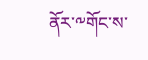ནོར་༸གོང་ས་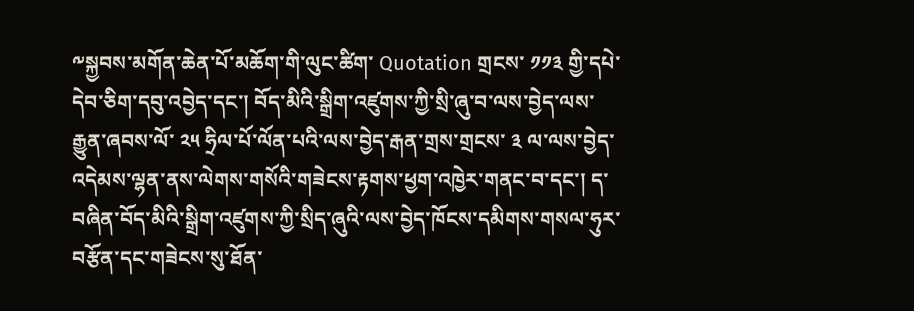༸སྐྱབས་མགོན་ཆེན་པོ་མཆོག་གི་ལུང་ཚིག་ Quotation གྲངས་ ༡༡༣ གྱི་དཔེ་དེབ་ཅིག་དབུ་འབྱེད་དང་། བོད་མིའི་སྒྲིག་འཛུགས་ཀྱི་སྲི་ཞུ་བ་ལས་བྱེད་ལས་རྒྱུན་ཞབས་ལོ་ ༢༥ ཧྲིལ་པོ་ལོན་པའི་ལས་བྱེད་རྒན་གྲས་གྲངས་ ༣ ལ་ལས་བྱེད་འདེམས་ལྷན་ནས་ལེགས་གསོའི་གཟེངས་རྟགས་ཕྱག་འཁྱེར་གནང་བ་དང་། ད་བཞིན་བོད་མིའི་སྒྲིག་འཛུགས་ཀྱི་སྲིད་ཞུའི་ལས་བྱེད་ཁོངས་དམིགས་གསལ་ཧུར་བརྩོན་དང་གཟེངས་སུ་ཐོན་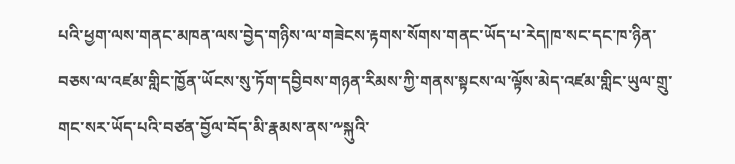པའི་ཕྱག་ལས་གནང་མཁན་ལས་བྱེད་གཉིས་ལ་གཟེངས་རྟགས་སོགས་གནང་ཡོད་པ་རེད།ཁ་སང་དང་ཁ་ཉིན་བཅས་ལ་འཛམ་གླིང་ཁྱོན་ཡོངས་སུ་ཏོག་དབྱིབས་གཉན་རིམས་ཀྱི་གནས་སྟངས་ལ་ལྟོས་མེད་འཛམ་གླིང་ཡུལ་གྲུ་གང་སར་ཡོད་པའི་བཙན་བྱོལ་བོད་མི་རྣམས་ནས་༸སྐུའི་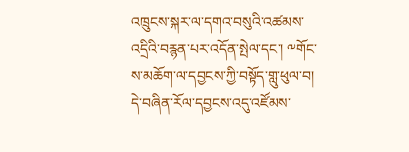འཁྲུངས་སྐར་ལ་དགའ་བསུའི་འཚམས་འདྲིའི་བརྙན་པར་འདོན་སྤེལ་དང་། ༸གོང་ས་མཆོག་ལ་དབྱངས་ཀྱི་བསྟོད་གླུ་ཕུལ་བ། དེ་བཞིན་རོལ་དབྱངས་འདུ་འཛོམས་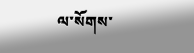ལ་སོགས་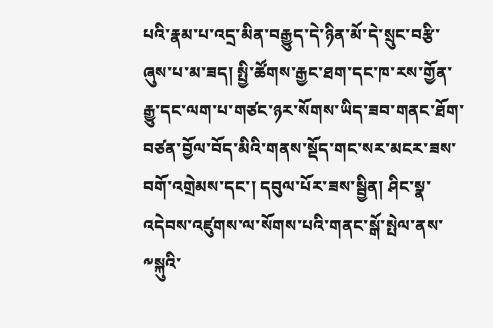པའི་རྣམ་པ་འདྲ་མིན་བརྒྱུད་དེ་ཉིན་མོ་དེ་སྲུང་བརྩི་ཞུས་པ་མ་ཟད། སྤྱི་ཚོགས་རྒྱང་ཐག་དང་ཁ་རས་གྱོན་རྒྱུ་དང་ལག་པ་གཙང་ཉར་སོགས་ཡིད་ཟབ་གནང་ཐོག་བཙན་བྱོལ་བོད་མིའི་གནས་སྡོད་གང་སར་མངར་ཟས་བགོ་འགྲེམས་དང་། དབུལ་པོར་ཟས་སྦྱིན། ཤིང་སྣ་འདེབས་འཛུགས་ལ་སོགས་པའི་གནང་སྒོ་སྤེལ་ནས་༸སྐུའི་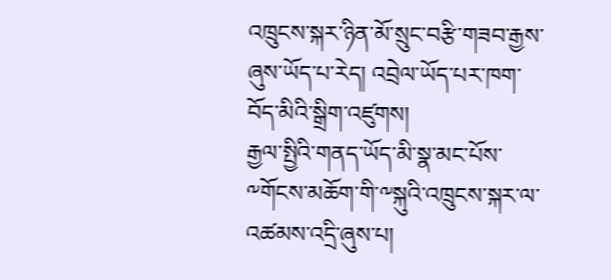འཁྲུངས་སྐར་ཉིན་མོ་སྲུང་བརྩི་གཟབ་རྒྱས་ཞུས་ཡོད་པ་རེད། འབྲེལ་ཡོད་པར་ཁག་བོད་མིའི་སྒྲིག་འཛུགས།
རྒྱལ་སྤྱིའི་གནད་ཡོད་མི་སྣ་མང་པོས་༸གོངས་མཆོག་གི་༸སྐུའི་འཁྲུངས་སྐར་ལ་འཚམས་འདྲི་ཞུས་པ།